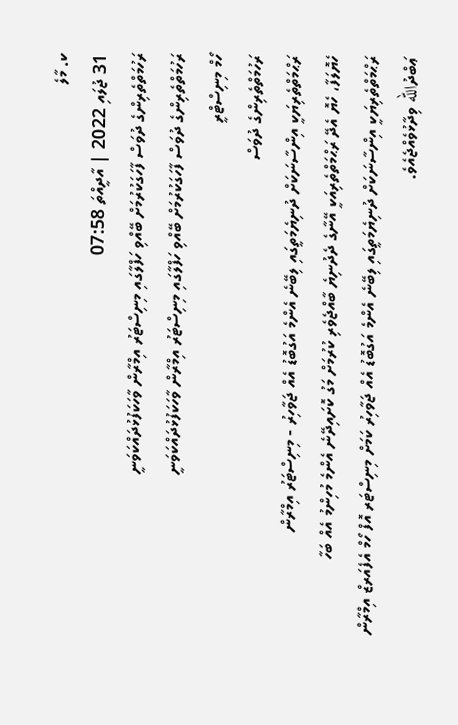ކ. މާލެ
31 ޖުލައި 2022 | އާދީއްތަ 07:58
ރަހުމަތްތެރިންގެ ދުވަސް ފާހަގަކުރުމަށް ބޭއްވި ހަފްލާގައި މިނިސްޓަރު އިމްރާން ވާހަކަފުޅުދައްކަވަނީ
ރަހުމަތްތެރިންގެ ދުވަސް ފާހަގަކުރުމަށް ބޭއްވި ހަފްލާގައި މިނިސްޓަރު އިމްރާން ވާހަކަފުޅުދައްކަވަނީ
ހޯމް މިނިސްޓްރީ
ރަހުމަތްތެރިންގެ ދުވަސް
ރަޙްމަތްތެރިޔަކީ އިންސާނަކަށް ދުނިޔެމަތީގައި ލިބޭނެ އެންމެ އަގުބޮޑު އެއް ޖަވާހިރު - މިނިސްޓަރު އިމްރާން
ހެޔޮލަފާ، ހެޔޮ އެދޭ ރަޙްމަތްތެރިއަކީ އޭނާގެ ދެދުނިޔެ ބާއްޖެވެރި ކުރުމަށް މަގު ކޮށައިދޭނެ އެންމެ މުހިންމު އެއް ބަހާ
ރަޙްމަތްތެރިޔަކީ އިންސާނަކަށް ދުނިޔެމަތީގައި ލިބޭނެ އެންމެ އަގުބޮޑު އެއް ޖަވާހިރު ކަމަށް މިނިސްޓަރ އޮފް ހޯމް އެފެއަރޒް އިމްރާން ޢަބްދުالله ވިދާޅުވެއްޖެއެވެ.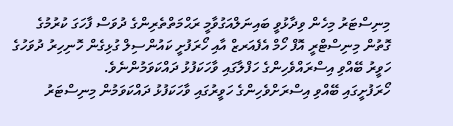މިނިސްޓަރު މިހެން ވިދާޅުވީ ބައިނަލްއަގުވާމީ ރަޙްމަތްތެރިންގެ ދުވަސް ފާހަގަ ކުރުމުގެ ގޮތުން މިނިސްޓްރީ އޮފް ހޯމް އެފެއަރޒް އާއި ހޯރަފުށީ ކައުންސިލް ގުޅިގެން ހޮނިހިރު ދުވަހުގެ ހަވީރު ބޭއްވި އިސްރައްވެހިންގެ ހަފްލާގައި ވާހަކަފުޅު ދައްކަވަމުންނެވެ.
ހޯރަފުށީގައި ބޭއްވި އިސްރަށްވެހިންގެ ހަވީރުގައި ވާހަކަފުޅު ދައްކަވަމުން މިނިސްޓަރު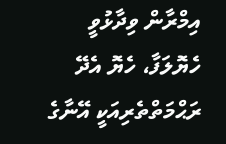އިމްރާން ވިދާޅުވީ ހެޔޮލަފާ، ހެޔޮ އެދޭ ރަޙްމަތްތެރިއަކީ އޭނާގެ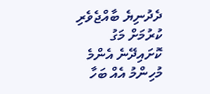ދެދުނިޔެ ބާއްޖެވެރި ކުރުމަށް މަގު ކޮށައިދޭނެ އެންމެ މުހިންމު އެއް ބަހާ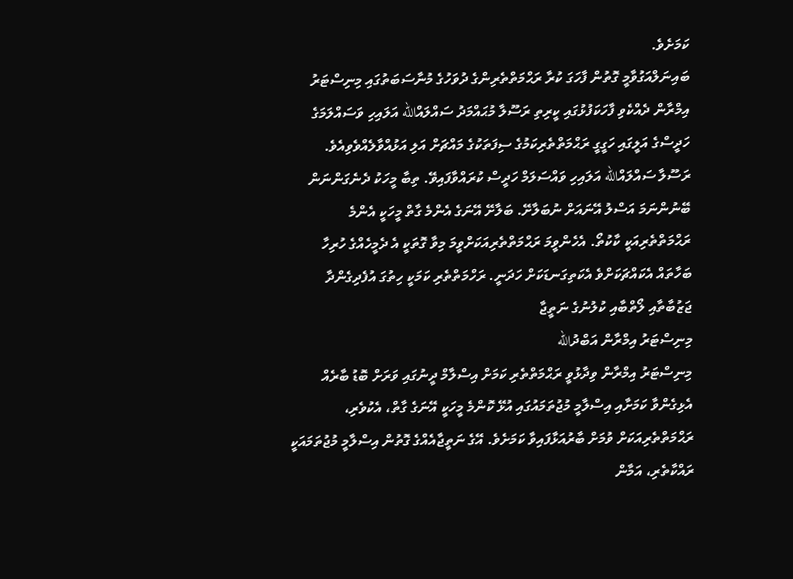ކަމަށެވެ.
ބައިނަލްއަގުވާމީ ގޮތުން ފާހަގަ ކުރާ ރަޙްމަތްތެރިންގެ ދުވަހުގެ މުނާސަބަތުގައި މިނިސްޓަރު އިމްރާން ދެއްކެވި ފާހަކަފުޅުގައި ކީރިތި ރަސޫލާ މުޙައްމަދު ސައްލައްالله އަލައިހި ވަސައްލަމަގެ ހަދީސްގެ އަލީގައި ހަގީގީ ރަޙްމަތްތެރިކަމުގެ ސިފަތަކުގެ މައްޗަށް އަލި އަޅުއްވާލެއްވެވިއެވެ.
ރަސޫލާ ސައްލައްالله އަލައިހި ވައްސަލަމް ހަދީސް ކުރައްވާފައިވޭ. ތިބާ މީހަކު ދެނެގަންނަން ބޭނުންނަމަ އަސްލު އޭނައަށް ނުބަލާށޭ. ބަލާށޭ އޭނަގެ އެންމެ ގާތް މީހަކީ އެންމެ ރަޙްމަތްތެރިއަކީ ކާކުތޯ. އެހެންވީމަ ރަޙްމަތްތެރިއަކަށްވީމަ މިވާ ގޮތަކީ އެ ދެމީހެއްގެ ހުރިހާ ބަހާތައް އެކައްޗަކަށްވެ އެކަތިގަނޑަކަށް ހަދަނީ. ރަހްމަތްތެރި ކަމަކީ ހިތުގަ އުފެދިގެންދާ ޖަޒުބާތާއި ލޯތްބާއި ކުލުނުގެ ނަތީޖާ
މިނިސްޓަރު އިމްރާން އަބްދުالله
މިނިސްޓަރު އިމްރާން ވިދާޅުވީ ރަޙްމަތްތެރި ކަމަށް އިސްލާމް ދީނުގައި ވަރަށް ބޮޑު ބާރެއް އެޅިގެންވާ ކަމަށާއި އިސްލާމީ މުޖުތަމައުގައި އުޅޭ ކޮންމެ މީހަކީ އޭނަގެ ގާތް، އެކުވެރި، ރަޙްމަތްތެރިއަކަށް ވުމަށް ބާރުއަޅާފައިވާ ކަމަށެވެ. އޭގެ ނަތީޖާއެއްގެ ގޮތުން އިސްލާމީ މުޖުތަމައަކީ ރައްކާތެރި، އަމާން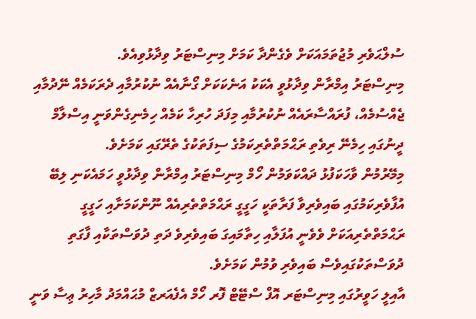ސުލްޙަވެރި މުޖުތަމައަކަށް ވެގެންދާ ކަމަށް މިނިސްޓަރު ވިދާޅުވިއެވެ.
މިނިސްޓަރު އިމްރާން ވިދާޅުވީ އެކަކު އަނެކަކަށް ގޯނާއެއް ނުކުރުމާއި ދެރަކަމެއް ނޭދުމާއި ޖެއްސުމެއް، ފުރައްސާރައެއް ނުކުރުމާއި މިފަދަ ހުރިހާ ކަމެއް ހިމެނިގެންވަނީ އިސްލާމް ދީނުގައި ހިމެނޭ ރިވެތި ރަޙްމަތްތެރިކަމުގެ ސިފަތަކުގެ ތެރޭގައި ކަމަށެވެ.
މިމޭރުމުން ވާހަކަފުޅު ދައްކަވަމުން ހޯމް މިނިސްޓަރު އިމްރާން ވިދާޅުވީ ހަމައެކަނި ލިބޭ އުފާވެރިކަމުގައި ބައިވެރިވާ ފަރާތަކީ ހަގީގީ ރަޙްމަތްތެރިއެއް ނޫންކަމަށާއި ހަގީގީ ރަޙްމަތްތެރިއަކަށް ވެވެނީ އުފަލާއި ހިތާމައިގަ ބައިވެރިވެ ދަތި ދުވަސްތަކާއި ފާގަތި ދުވަސްތަކުގައިވެސް ބައިވެރި ވުމުން ކަމަށެވެ.
އާއިލީ ހަވީރުގައި މިނިސްޓަރ އޮފް ސްޓޭޓް ފޮރ ހޯމް އެފެއަރޒް މުޙައްމަދު މާހިރު ޢިސާ ވަނީ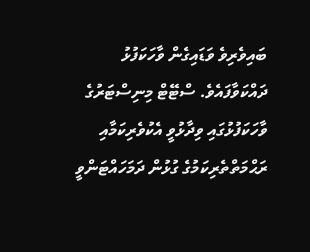ބައިވެރިވެ ވަޑައިގެން ވާހަކަފުޅު ދައްކަވާފައެވެ. ސްޓޭޓް މިނިސްޓަރުގެ ވާހަކަފުޅުގައި ވިދާޅުވީ އެކުވެރިކަމާއި ރަޙްމަތްތެރިކަމުގެ ގުޅުން ދަމަހައްޓަންވީ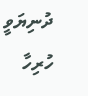ދުނިޔަވީ ހުރިހާ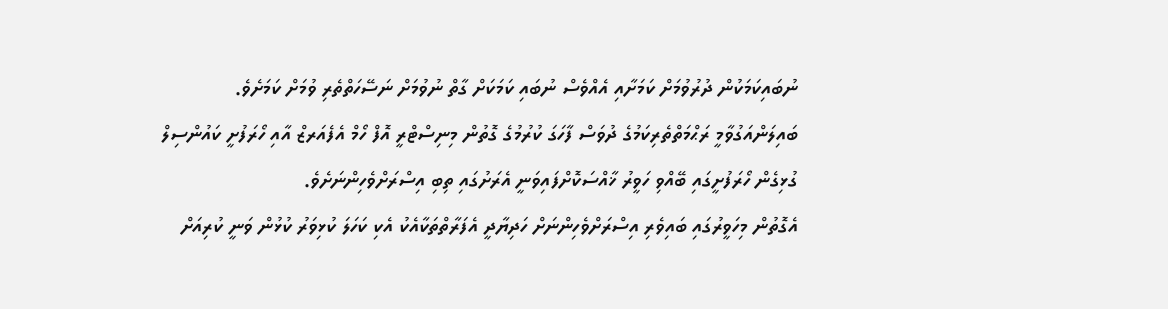ނުބައިކަމަކުން ދުރުވުމަށް ކަމަށާއި އެއްވެސް ނުބައި ކަމަކަށް ގާތް ނުވުމަށް ނަސޭހަތްތެރި ވުމަށް ކަމަށެވެ.
ބައިލަންއަގުވާމީ ރަޙްމަތްތެރިކަމުގެ ދުވަސް ފާހަގަ ކުރުމުގެ ގޮތުން މިނިސްޓްރީ އޮފް ހޯމް އެފެއަރޒް އާއި ހޯރަފުށީ ކައުންސިލް ގުޅިގެން ހޯރަފުށީގައި ބޭއްވި ހަވީރު ޚާއްސަކޮށްފައިވަނީ އެރަށުގައި ތިބި އިސްރަށްވެހިންނަށެވެ.
އެގޮތުން މިހަވީރުގައި ބައިވެރި އިސްރަށްވެހިންނަށް ހަދިޔާދީ އެފަރާތްތަކާއެކު އެކި ކަހަލަ ކުޅިވަރު ކުޅުން ވަނީ ކުރިއަށް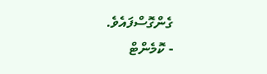ގެންގޮސްފައެވެ.
- ކޮމެންޓް